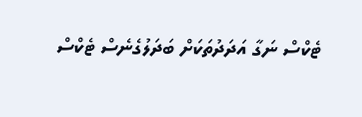ޓެކްސް ނަގާ އަދަދުތަކަށް ބަދަލުގެނެސް ޓެކްސް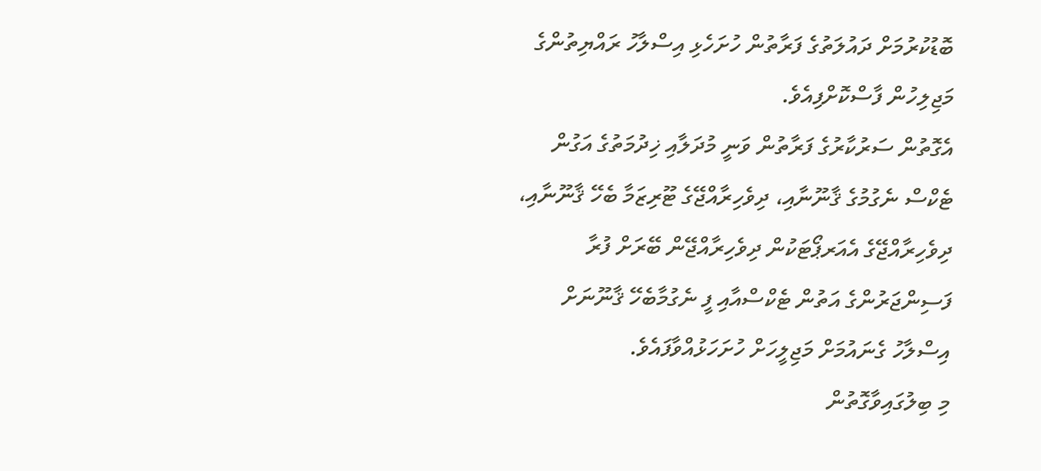ބޮޑުކުރުމަށް ދައުލަތުގެ ފަރާތުން ހުށަހެޅި އިސްލާހު ރައްޔިތުންގެ މަޖިލިހުން ފާސްކޮށްފިއެވެ.
އެގޮތުން ސަރުކާރުގެ ފަރާތުން ވަނީ މުދަލާއި ޚިދުމަތުގެ އަގުން ޓެކްސް ނެގުމުގެ ޤާނޫނާއި، ދިވެހިރާއްޖޭގެ ޓޫރިޒަމާ ބެހޭ ޤާނޫނާއި، ދިވެހިރާއްޖޭގެ އެއަރޕޯޓަކުން ދިވެހިރާއްޖޭން ބޭރަށް ފުރާ ފަސިންޖަރުންގެ އަތުން ޓެކްސްއާއި ފީ ނެގުމާބެހޭ ޤާނޫނަށް އިސްލާހު ގެނައުމަށް މަޖިލީހަށް ހުށަހަޅުއްވާފައެވެ.
މި ބިލުގައިވާގޮތުން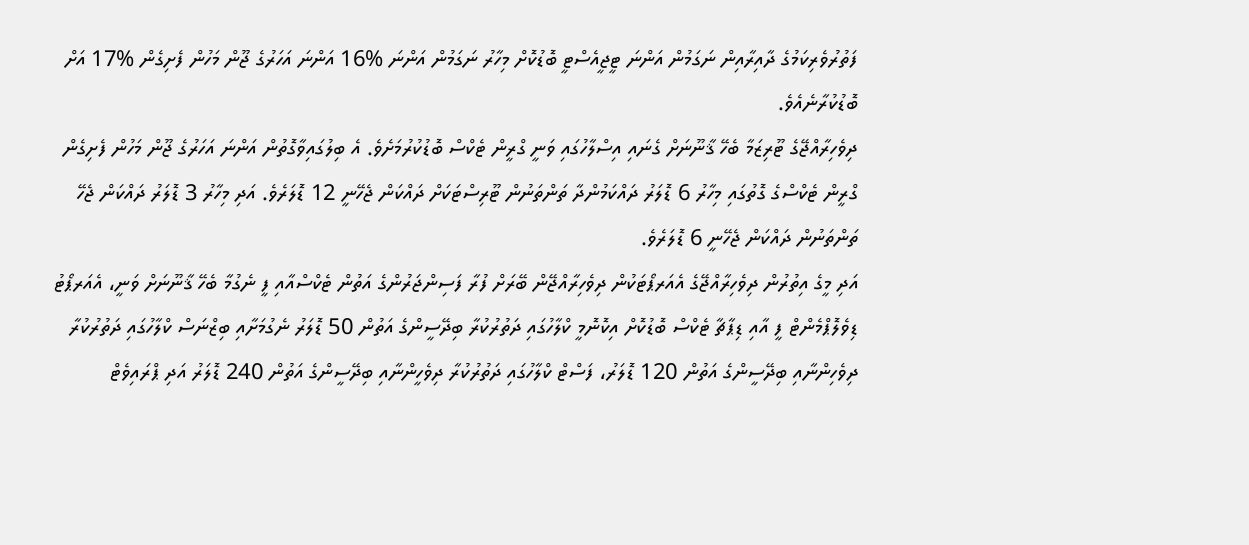ފަތުރުވެރިކަމުގެ ދާއިރާއިން ނަގަމުން އަންނަ ޓީޖީއެސްޓީ ބޮޑުކޮށް މިހާރު ނަގަމުން އަންނަ %16 އަންނަ އަހަރުގެ ޖޫން މަހުން ފެށިގެން %17 އަށް ބޮޑުކުރާނެއެވެ.
ދިވެހިރާއްޖޭގެ ޓޫރިޒަމާ ބެހޭ ޤާނޫނަށް ގެނައި އިސްލާހުގައި ވަނީ ގްރީން ޓެކްސް ބޮޑުކުރުމަށެވެ. އެ ބިލުގައިވާގޮތުން އަންނަ އަހަރުގެ ޖޫން މަހުން ފެށިގެން ގްރީން ޓެކްސްގެ ގޮތުގައި މިހާރު 6 ޑޮލަރު ދައްކަމުންދާ ތަންތަނުން ޓޫރިސްޓަކަށް ދައްކަން ޖެހޭނީ 12 ޑޮލަރެވެ. އަދި މިހާރު 3 ޑޮލަރު ދައްކަން ޖެހޭ ތަންތަނުން ދައްކަން ޖެހޭނީ 6 ޑޮލަރެވެ.
އަދި މީގެ އިތުރުން ދިވެހިރާއްޖޭގެ އެއަރޕޯޓަކުން ދިވެހިރާއްޖޭން ބޭރަށް ފުރާ ފަސިންޖަރުންގެ އަތުން ޓެކްސްއާއި ފީ ނެގުމާ ބެހޭ ޤާނޫނަށް ވަނީ، އެއަރޕޯޓު ޑިވެލޮޕްމެންޓް ފީ އާއި ޑިޕާޗާ ޓެކްސް ބޮޑުކޮށް އިކޮނޮމީ ކްލާހުގައި ދަތުރުކުރާ ބިދޭސީންގެ އަތުން 50 ޑޮލަރު ނެގުމަށާއި ބިޒްނަސް ކްލާހުގައި ދަތުރުކުރާ ދިވެހިންނާއި ބިދޭސީންގެ އަތުން 120 ޑޮލަރު، ފަސްޓް ކްލާހުގައި ދަތުރުކުރާ ދިވެހީންނާއި ބިދޭސީންގެ އަތުން 240 ޑޮލަރު އަދި ޕްރައިވެޓް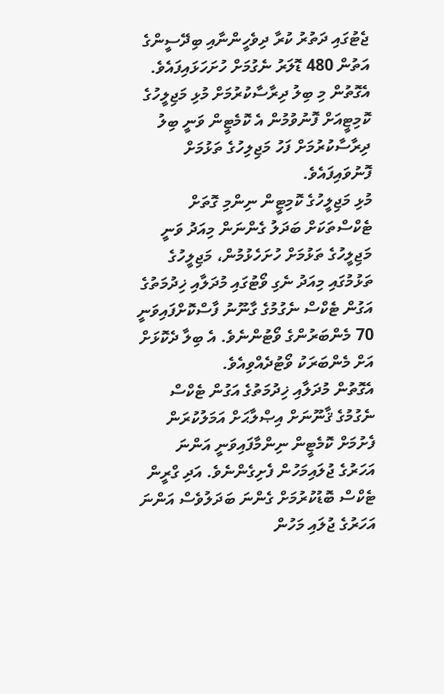ޖެޓުގައި ދަތުރު ކުރާ ދިވެހީންނާއި ބިދޭސީންގެ އަތުން 480 ޑޮލަރު ނެގުމަށް ހުށަހަޅައިފައެވެ.
އެގޮތުން މި ބިލު ދިރާސާކުރުމަށް މުޅި މަޖިލީހުގެ ކޮމިޓީއަށް ފޮނުވުމުން އެ ކޮމެޓީން ވަނީ ބިލު ދިރާސާކުރުމަށް ފަހު މަޖިލިހުގެ ތަޅުމަށް ފޮނުވައިފައެވެ.
މުޅި މަޖިލީހުގެ ކޮމިޓީން ނިންމި ގޮތަށް ޓެކްސްތަކަށް ބަދަލު ގެންނަން މިއަދު ވަނީ މަޖިލީހުގެ ތަޅުމަށް ހުށަހެޅުމުން، މަޖިލީހުގެ ތަޅުމުގައި މިއަދު ނެގި ވޯޓުގައި މުދަލާއި ޚިދުމަތުގެ އަގުން ޓެކްސް ނެގުމުގެ ގާނޫނު ފާސްކޮށްފައިވަނީ 70 މެންބަރުންގެ ވޯޓުންނެވެ. އެ ބިލާ ދެކޮޅަށް އަށް މެންބަރަކު ވޯޓުދެއްވިއެވެ.
އެގޮތުން މުދަލާއި ޚިދުމަތުގެ އަގުން ޓެކްސް ނެގުމުގެ ޤާނޫނަށް އިޞްލާޙަށް އަމަލުކުރަން ފެށުމަށް ކޮމެޓީން ނިންމާފައިވަނީ އަންނަ އަހަރުގެ ޖުލައިމަހުން ފެށިގެންނެވެ. އަދި ގްރީން ޓެކްސް ބޮޑުކުރުމަށް ގެންނަ ބަދަލުވެސް އަންނަ އަހަރުގެ ޖުލައި މަހުން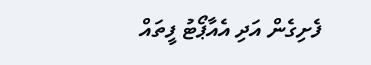ފެށިގެން އަދި އެއާޕޯޓު ފީތައް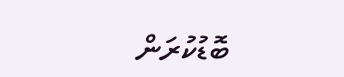ބޮޑުކުރަން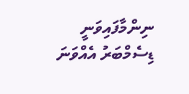ނިންމާފައިވަނީ ޑިސެމްބަރު އެއްވަނަ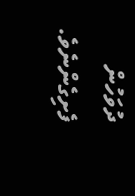ދުވަހުން ފެށިގެންނެވެ.